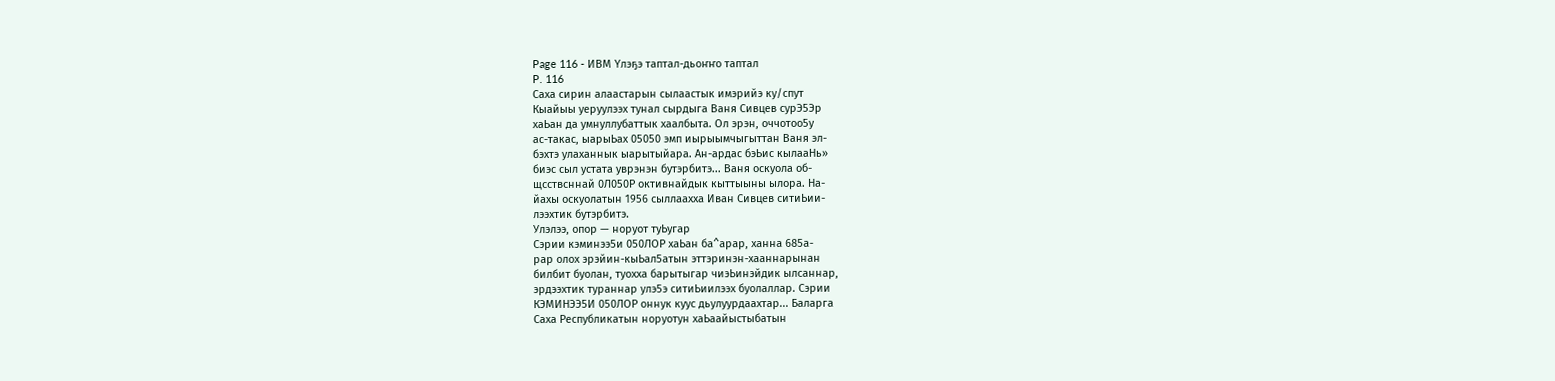Page 116 - ИВМ Үлэҕэ таптал-дьоҥҥо таптал
P. 116
Саха сирин алаастарын сылаастык имэрийэ ку/спут
Кыайыы уеруулээх тунал сырдыга Ваня Сивцев сурЭ5Эр
хаЬан да умнуллубаттык хаалбыта. Ол эрэн, оччотоо5у
ас-такас, ыарыЬах 05050 эмп иырыымчыгыттан Ваня эл-
бэхтэ улаханнык ыарытыйара. Ан-ардас бэЬис кылааНь»
биэс сыл устата уврэнэн бутэрбитэ... Ваня оскуола об-
щсствсннай 0Л050Р октивнайдык кыттыыны ылора. На-
йахы оскуолатын 1956 сыллаахха Иван Сивцев ситиЬии-
лээхтик бутэрбитэ.
Улэлээ, опор — норуот туЬугар
Сэрии кэминээ5и 050ЛОР хаЬан ба^арар, ханна 685а-
рар олох эрэйин-кыЬал5атын эттэринэн-хааннарынан
билбит буолан, туохха барытыгар чиэЬинэйдик ылсаннар,
эрдээхтик тураннар улэ5э ситиЬиилээх буолаллар. Сэрии
КЭМИНЭЭ5И 050ЛОР оннук куус дьулуурдаахтар... Баларга
Саха Республикатын норуотун хаЬаайыстыбатын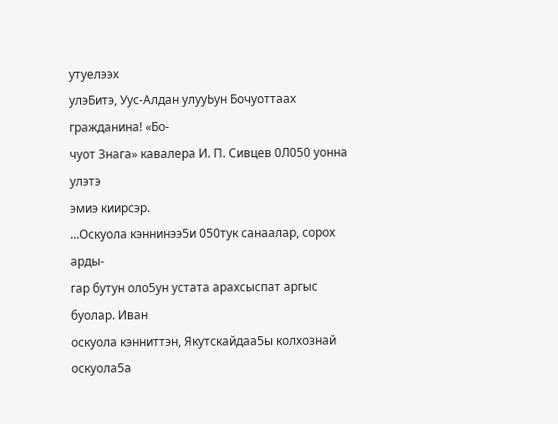утуелээх
улэБитэ, Уус-Алдан улууЬун Бочуоттаах гражданина! «Бо-
чуот Знага» кавалера И. П. Сивцев 0Л050 уонна улэтэ
эмиэ киирсэр.
...Оскуола кэннинээ5и 050тук санаалар, сорох арды-
гар бутун оло5ун устата арахсыспат аргыс буолар. Иван
оскуола кэнниттэн, Якутскайдаа5ы колхознай оскуола5а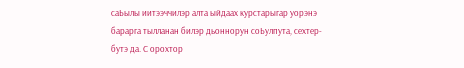саЬылы иитээччилэр алта ыйдаах курстарыгар уорэнэ
барарга тылланан билэр дьоннорун соЬулпута, сехтер-
бутэ да. С орохтор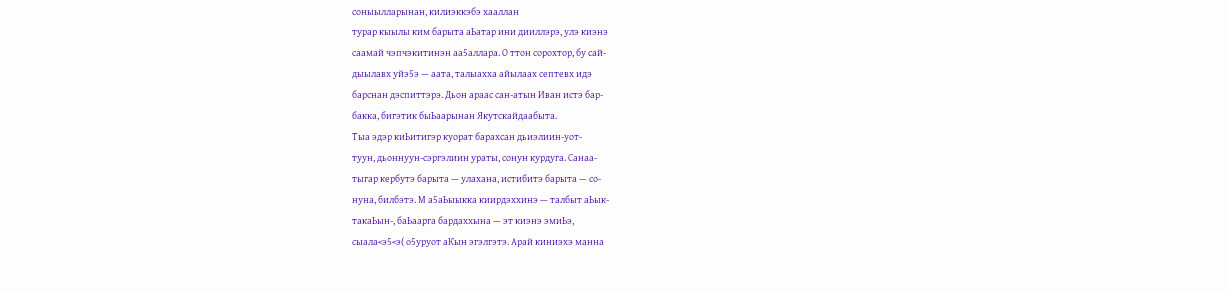соныылларынан, килиэккэбэ хааллан
турар кыылы ким барыта аЬатар ини дииллэрэ, улэ киэнэ
саамай чэпчэкитинэн аа5аллара. О ттон сорохтор, бу сай-
дыылавх уйэ5э — аата, талыахха айылаах септевх идэ
барснан дэспиттэрэ. Дьон араас сан-атын Иван истэ бар-
бакка, бигэтик быЬаарынан Якутскайдаабыта.
Тыа эдэр киЬитигэр куорат барахсан дьиэлиин-уот-
туун, дьоннуун-сэргэлиин ураты, сонун курдуга. Санаа-
тыгар кербутэ барыта — улахана, истибитэ барыта — со-
нуна, билбэтэ. М а5аЬыыкка киирдэххинэ — талбыт аЬык-
такаЬын-, баЬаарга бардаххына — эт киэнэ эмиЬэ,
сыала<э5<э( о5уруот аКын эгэлгэтэ. Арай киниэхэ манна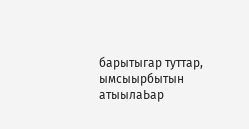барытыгар туттар, ымсыырбытын атыылаЬар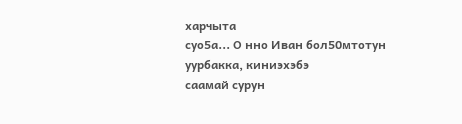харчыта
суо5а... О нно Иван бол50мтотун уурбакка, киниэхэбэ
саамай сурун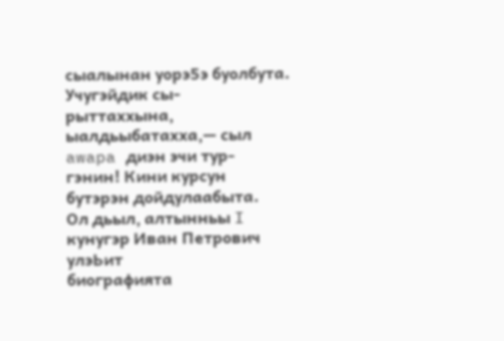сыалынан уорэ5э буолбута. Учугэйдик сы-
рыттаххына, ыалдьыбатахха,— сыл awapa диэн эчи тур-
гэнин! Кини курсун бутэрэн дойдулаабыта.
Ол дьыл, алтынньы I кунугэр Иван Петрович улэЬит
биографията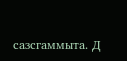сазсгаммыта. Д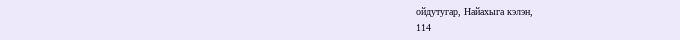ойдутугар, Найахыга кэлэн,
114